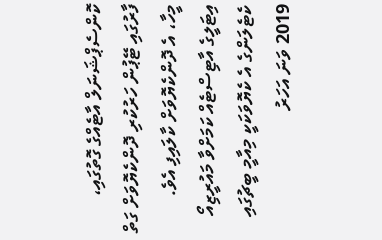ކޮންސެޕްޝަނަލް އާޓެއްގެ ގޮތުގައި، ފާރުގައި ޓޭޕުން ހަރުކުރި ދޮންކެޔޮވަށް ގަތް މީހާ، އެ ދޮންކެޔޮވަށް ކާލައިފި އެވެ.
އިޓަލީގެ އާޓިސްޓެއް ކަމަށްވާ މައުރީޒިއޯ ކެޓެލަންގެ އެ ކެޔޮވަކަކީ މިއާމީ ބީޗުގައި 2019 ވަނަ އަހަރު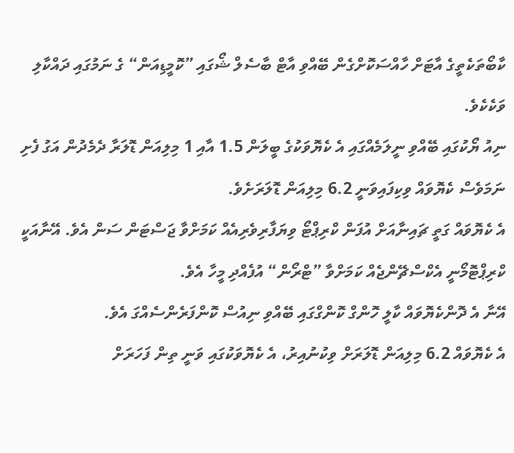ކާބޯތަކެތީގެ އާޓަށް ހާއްސަކޮށްގެން ބޭއްވި އާޓް ބާސެލް ޝޯގައި ”ކޮމީޑިއަން“ ގެ ނަމުގައި ދައްކާލި ވަކެކެވެ.
ނިއު ޔޯކުގައި ބޭއްވި ނީލަމެއްގައި އެ ކެޔޮވަކުގެ ބީލަން 1.5 އާއި 1 މިލިއަން ޑޮލަރާ ދެމެދުން އަގު ފެށި ނަމަވެސް ކެޔޮވައް ވިކިފައިވަނީ 6.2 މިލިއަން ޑޮލަރަށެވެ.
އެ ކެޔޮވައް ގަތީ ޗައިނާއަށް އުފަން ކްރިޕްޓޯ ވިޔަފާރިވެރިއެއް ކަމަށްވާ ޖަސްޓަން ސަން އެވެ. އޭނާއަކީ ކްރިޕްޓޮމޯނީ އެކްސްޗޭންޖެއް ކަމަށްވާ ”ޓްރޯން“ އުފެއްދި މީހާ އެވެ.
އޭނާ އެ ދޮންކެޔޮވައް ކާލީ ހޮންގް ކޮންގްގައި ބޭއްވި ނިއުސް ކޮންފަރެންސެއްގަ އެވެ.
އެ ކެޔޮވައް 6.2 މިލިއަން ޑޮލަރަށް ވިކުނުއިރު، އެ ކެޔޮވަކުގައި ވަނީ ތިން ފަހަރަށް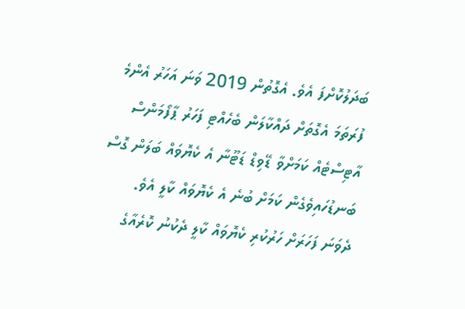ބަދަލުކޮށްފަ އެވެ. އެގޮތުން 2019 ވަނަ އަހަރު އެންމެ ފުރަތަމަ އެގޮތަށް ދައްކާލަން ބެހެއްޓި ފަހަރު ޕާފޯމަންސް އާޓިސްޓެއް ކަމަށްވާ ޑޭވިޑް ޑަޓޫނާ އެ ކެޔޮވައް ބަލަން ގޮސް ބަނޑުހައިވެގެން ކަމަށް ބުނެ އެ ކެޔޮވައް ކާލީ އެވެ.
ދެވަނަ ފަހަރަށް ހަރުކުރި ކެޔޮވައް ކާލީ ދެކުނު ކޮރެއާގެ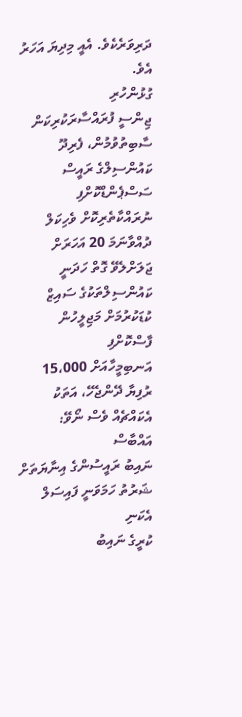ދަރިވަރެކެވެ. އެއީ މިދިޔަ އަހަރު އެވެ.
ގުޅުންހުރި
ޖިންސީ ފުރައްސާރަކުރިކަން ސާބިތުވުމުން، ފެރިދޫ ކައުންސިލްގެ ރައީސް ސަސްޕެންޑްކޮށްފި
ނުރައްކާތެރިކޮށް ވެހިކަލް ދުއްވާނަމަ 20 އަހަރަށް ޖަލަށްލެވޭ ގޮތް ހަދަނީ
ކައުންސިލްތަކުގެ ސައިޒް ކުޑަކުރުމަށް މަޖިލީހުން ފާސްކޮށްފި
އަނބިމީހާއަށް 15،000 ރުފިޔާ ދޭންޖެހޭ، އަތަކު އެކައްޗެއް ވެސް ނޯވޭ: އައްބާސް
ނައިބު ރައީސުންގެ އިނާޔަތަށް ޝަރުތު ހަމަވަނީ ފައިސަލް އެކަނި
ކުރީގެ ނައިބު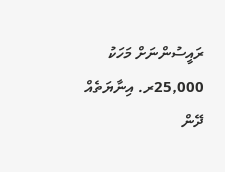ރައީސުންނަށް މަހަކު 25,000ރ. އިނާޔަތެއް ދޭން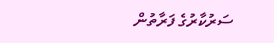ސަރުކާރުގެ ފަރާތުން